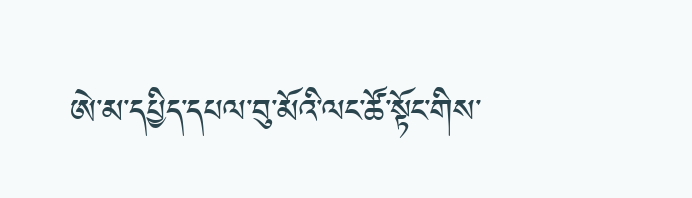ཨེ་མ་དཔྱིད་དཔལ་བུ་མོའི་ལང་ཚོ་སྟོང་གིས་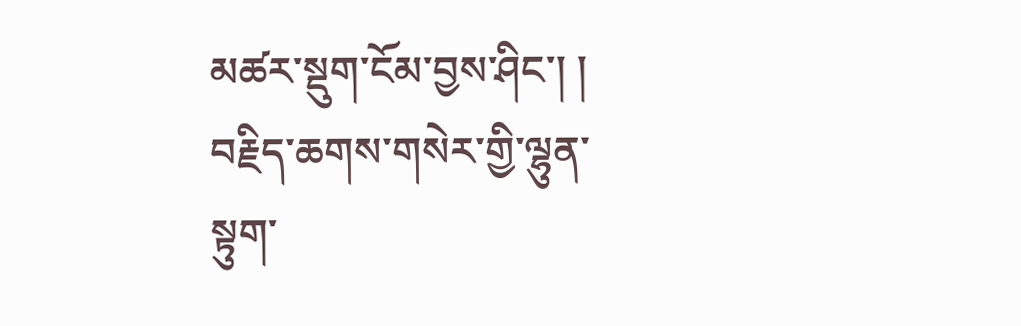མཚར་སྡུག་ངོམ་བྱས་ཤིང་། །
བརྗིད་ཆགས་གསེར་གྱི་ལྷུན་སྟུག་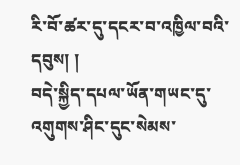རི་བོ་ཚར་དུ་དངར་བ་འཁྱིལ་བའི་དབུས། །
བདེ་སྐྱིད་དཔལ་ཡོན་གཡང་དུ་འགུགས་ཤིང་དུང་སེམས་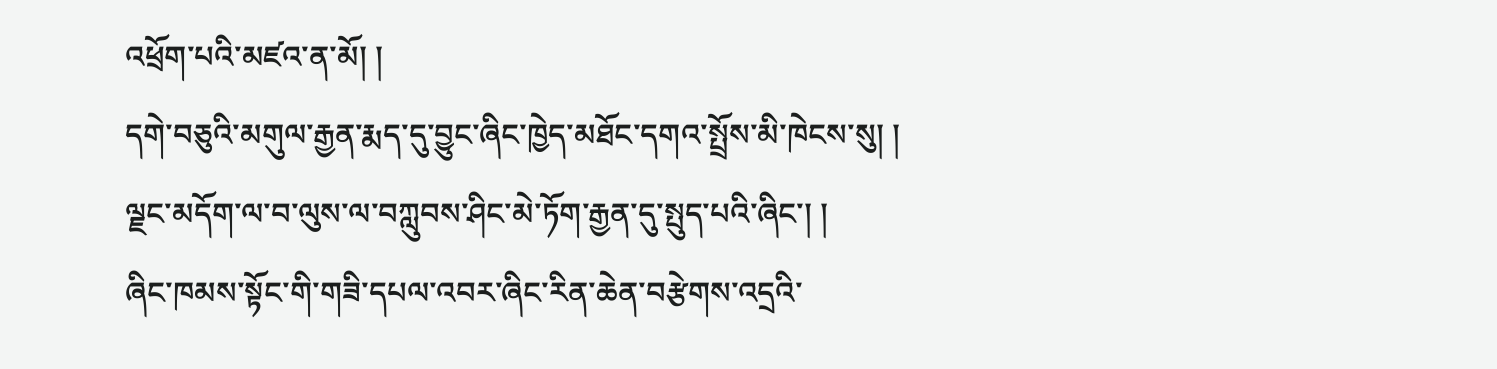འཕྲོག་པའི་མཛའ་ན་མོ། །
དགེ་བཅུའི་མགུལ་རྒྱན་རྨད་དུ་བྱུང་ཞིང་ཁྱེད་མཐོང་དགའ་སྤྲོས་མི་ཁེངས་སུ། །
ལྗང་མདོག་ལ་བ་ལུས་ལ་བཀླུབས་ཤིང་མེ་ཏོག་རྒྱན་དུ་སྤུད་པའི་ཞིང་། །
ཞིང་ཁམས་སྟོང་གི་གཟི་དཔལ་འབར་ཞིང་རིན་ཆེན་བརྩེགས་འདྲའི་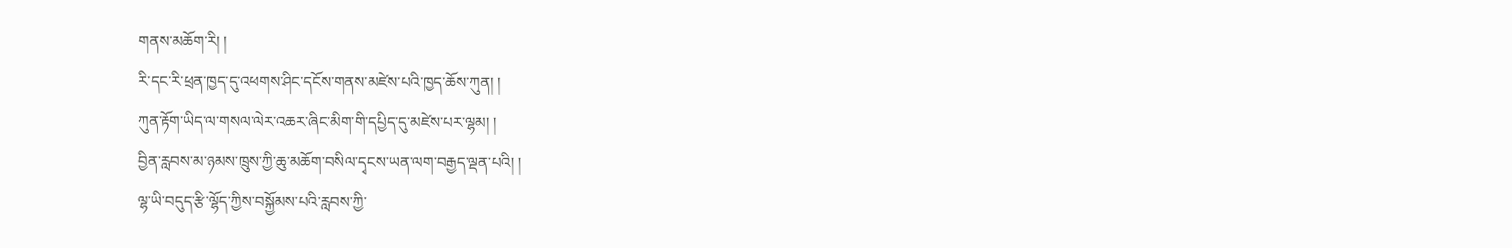གནས་མཆོག་རི། །
རི་དང་རི་ཕྲན་ཁྱད་དུ་འཕགས་ཤིང་དངོས་གནས་མཛེས་པའི་ཁྱད་ཆོས་ཀུན། །
ཀུན་རྟོག་ཡིད་ལ་གསལ་ལེར་འཆར་ཞིང་མིག་གི་དཔྱིད་དུ་མཛེས་པར་ལྷམ། །
བྱིན་རླབས་མ་ཉམས་ཁྲུས་ཀྱི་ཆུ་མཆོག་བསིལ་དྭངས་ཡན་ལག་བརྒྱད་ལྡན་པའི། །
ལྷ་ཡི་བདུད་རྩི་ལྷོད་ཀྱིས་བསྐྱོམས་པའི་རླབས་ཀྱི་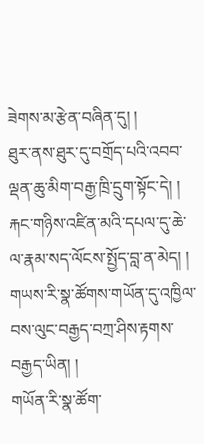ཟེགས་མ་རྩེན་བཞིན་དུ། །
ཐུར་ནས་ཐུར་དུ་བགྲོད་པའི་འབབ་ལྡན་ཆུ་མིག་བརྒྱ་ཁྲི་དྲུག་སྟོང་དེ། །
རྐང་གཉིས་འཛིན་མའི་དཔལ་དུ་ཆེ་ལ་རྣམ་སད་ལོངས་སྤྱོད་བླ་ན་མེད། །
གཡས་རི་སྣ་ཚོགས་གཡོན་དུ་འཁྱིལ་བས་ལུང་བརྒྱད་བཀྲ་ཤིས་རྟགས་བརྒྱད་ཡིན། །
གཡོན་རི་སྣ་ཚོག་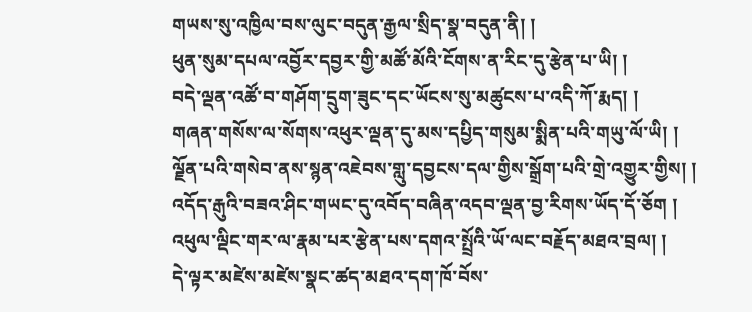གཡས་སུ་འཁྱིལ་བས་ལུང་བདུན་རྒྱལ་སྲིད་སྣ་བདུན་ནི། །
ཕུན་སུམ་དཔལ་འབྱོར་དབྱར་གྱི་མཚོ་མོའི་ངོགས་ན་རིང་དུ་རྩེན་པ་ཡི། །
བདེ་ལྡན་འཚོ་བ་གཤོག་དྲུག་ཟུང་དང་ཡོངས་སུ་མཚུངས་པ་འདི་ཀོ་རྨད། །
གཞན་གསོས་ལ་སོགས་འཕུར་ལྡན་དུ་མས་དཔྱིད་གསུམ་སྨིན་པའི་གཡུ་ལོ་ཡི། །
ལྗོན་པའི་གསེབ་ནས་སྙན་འཇེབས་གླུ་དབྱངས་དལ་གྱིས་སྒྲོག་པའི་གྲེ་འགྱུར་གྱིས། །
འདོད་རྒུའི་བཟའ་ཤིང་གཡང་དུ་འབོད་བཞིན་འདབ་ལྡན་བྱ་རིགས་ཡོད་དོ་ཅོག །
འཕུལ་ལྡིང་གར་ལ་རྣམ་པར་རྩེན་པས་དགའ་སྤྲོའི་ཡོ་ལང་བརྗོད་མཐའ་བྲལ། །
དེ་ལྟར་མཛེས་མཛེས་སྣང་ཚད་མཐའ་དག་ཁོ་བོས་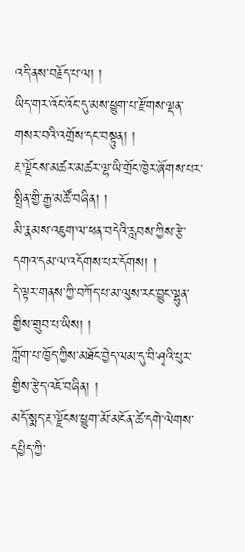འདི་ནས་བརྗོད་པ་ལ། །
ཡིད་གར་འོང་འོང་དུ་མས་ཕྱུག་པ་རྫོགས་ལྡན་གསར་བའི་འགྲོས་དང་བསྟུན། །
རྔ་ལྗོངས་མཚར་མཚར་ལྷ་ཡི་གྲོང་ཁྱེར་ཞོགས་པར་སྤྲིན་གྱི་རྒྱ་མཚོ་བཞིན། །
མི་རྣམས་འཇུག་ལ་ཕན་བདེའི་རླབས་ཀྱིས་རྩེ་དགའ་དམ་ལ་འདོགས་པར་དོགས། །
དེ་ལྟར་གནས་ཀྱི་བཀོད་པ་མ་ལུས་རང་བྱུང་ལྷུན་གྱིས་གྲུབ་པ་ཡིས། །
ཀློག་པ་ཁྱོད་ཀྱིས་མཐོང་བྱེད་ལམ་དུ་བི་ཤྭའི་པུར་གྱིས་རྩེད་འཇོ་བཞིན། །
མདོ་སྨད་རྔ་ལྗོངས་ཕྱུག་མོ་མངོན་ཚེ་དགེ་ལེགས་དཔྱིད་ཀྱི་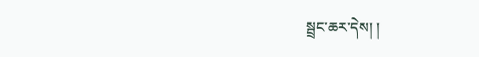སྦྲང་ཆར་དེས། །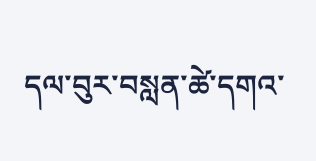དལ་བུར་བསླན་ཚེ་དགའ་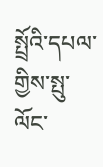སྤྲོའི་དཔལ་གྱིས་སྤུ་ལོང་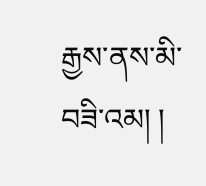རྒྱས་ནས་མི་བཟི་འམ། །